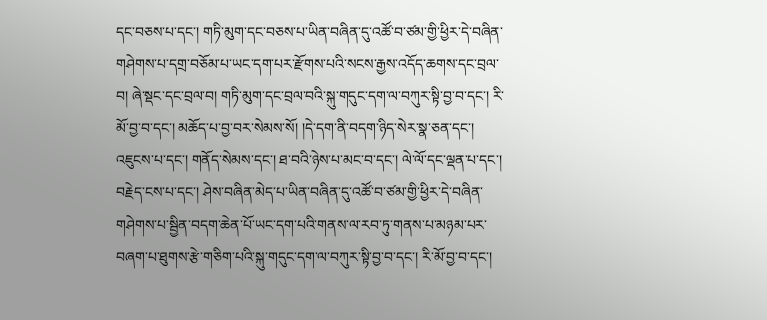དང་བཅས་པ་དང་། གཏི་མུག་དང་བཅས་པ་ཡིན་བཞིན་དུ་འཚོ་བ་ཙམ་གྱི་ཕྱིར་དེ་བཞིན་གཤེགས་པ་དགྲ་བཅོམ་པ་ཡང་དག་པར་རྫོགས་པའི་སངས་རྒྱས་འདོད་ཆགས་དང་བྲལ་བ། ཞེ་སྡང་དང་བྲལ་བ། གཏི་མུག་དང་བྲལ་བའི་སྐུ་གདུང་དག་ལ་བཀུར་སྟི་བྱ་བ་དང་། རི་མོ་བྱ་བ་དང་། མཆོད་པ་བྱ་བར་སེམས་སོ། །དེ་དག་ནི་བདག་ཉིད་སེར་སྣ་ཅན་དང་། འཇུངས་པ་དང་། གནོད་སེམས་དང་། ཐ་བའི་ཉེས་པ་མང་བ་དང་། ལེ་ལོ་དང་ལྡན་པ་དང་། བརྗེད་ངས་པ་དང་། ཤེས་བཞིན་མེད་པ་ཡིན་བཞིན་དུ་འཚོ་བ་ཙམ་གྱི་ཕྱིར་དེ་བཞིན་གཤེགས་པ་སྦྱིན་བདག་ཆེན་པོ་ཡང་དག་པའི་གནས་ལ་རབ་ཏུ་གནས་པ་མཉམ་པར་བཞག་པ་ཐུགས་རྩེ་གཅིག་པའི་སྐུ་གདུང་དག་ལ་བཀུར་སྟི་བྱ་བ་དང་། རི་མོ་བྱ་བ་དང་།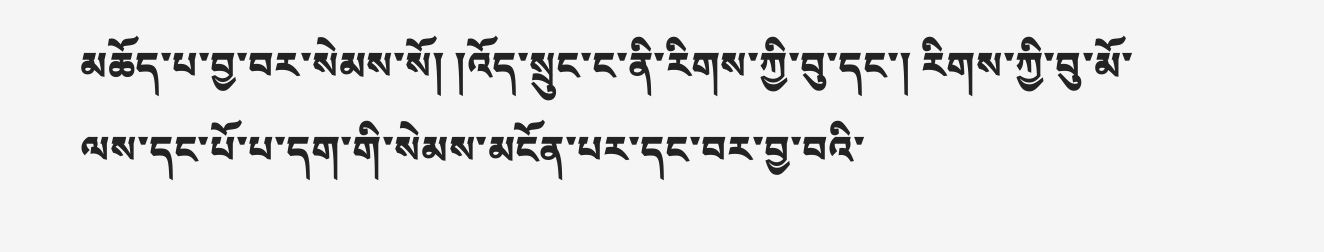མཆོད་པ་བྱ་བར་སེམས་སོ། །འོད་སྲུང་ང་ནི་རིགས་ཀྱི་བུ་དང་། རིགས་ཀྱི་བུ་མོ་ལས་དང་པོ་པ་དག་གི་སེམས་མངོན་པར་དང་བར་བྱ་བའི་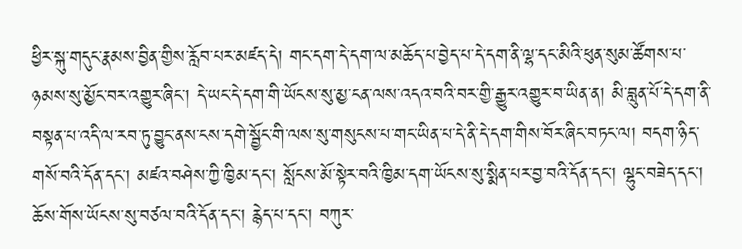ཕྱིར་སྐུ་གདུང་རྣམས་བྱིན་གྱིས་རློབ་པར་མཛད་དེ། གང་དག་དེ་དག་ལ་མཆོད་པ་བྱེད་པ་དེ་དག་ནི་ལྷ་དང་མིའི་ཕུན་སུམ་ཚོགས་པ་ཉམས་སུ་མྱོང་བར་འགྱུར་ཞིང་། དེ་ཡང་དེ་དག་གི་ཡོངས་སུ་མྱ་ངན་ལས་འདའ་བའི་བར་གྱི་རྒྱུར་འགྱུར་བ་ཡིན་ན། མི་བླུན་པོ་དེ་དག་ནི་བསྟན་པ་འདི་ལ་རབ་ཏུ་བྱུང་ནས་ངས་དགེ་སྦྱོང་གི་ལས་སུ་གསུངས་པ་གང་ཡིན་པ་དེ་ནི་དེ་དག་གིས་བོར་ཞིང་བཏང་ལ། བདག་ཉིད་གསོ་བའི་དོན་དང་། མཛའ་བཤེས་ཀྱི་ཁྱིམ་དང་། སློངས་མོ་སྟེར་བའི་ཁྱིམ་དག་ཡོངས་སུ་སྨིན་པར་བྱ་བའི་དོན་དང་། ལྷུང་བཟེད་དང་། ཆོས་གོས་ཡོངས་སུ་བཙལ་བའི་དོན་དང་། རྙེད་པ་དང་། བཀུར་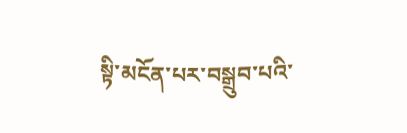སྟི་མངོན་པར་བསྒྲུབ་པའི་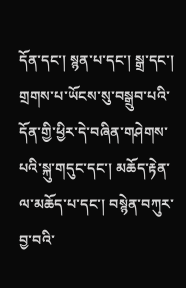དོན་དང་། སྙན་པ་དང་། སྒྲ་དང་། གྲགས་པ་ཡོངས་སུ་བསྒྲུབ་པའི་དོན་གྱི་ཕྱིར་དེ་བཞིན་གཤེགས་པའི་སྐུ་གདུང་དང་། མཆོད་རྟེན་ལ་མཆོད་པ་དང་། བསྙེན་བཀུར་བྱ་བའི་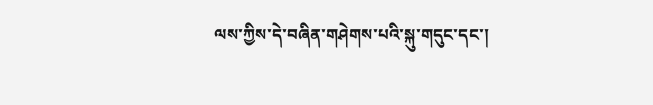ལས་ཀྱིས་དེ་བཞིན་གཤེགས་པའི་སྐུ་གདུང་དང་།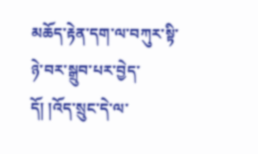མཆོད་རྟེན་དག་ལ་བཀུར་སྟི་ཉེ་བར་སྒྲུབ་པར་བྱེད་དོ། །འོད་སྲུང་དེ་ལ་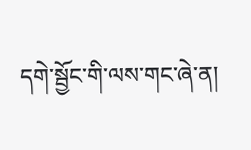དགེ་སྦྱོང་གི་ལས་གང་ཞེ་ན།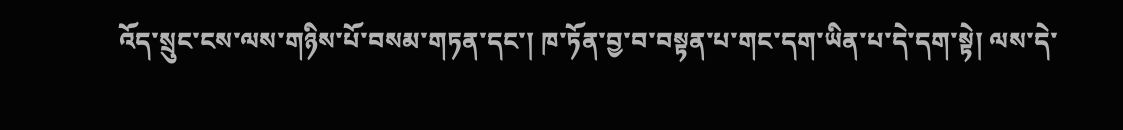འོད་སྲུང་ངས་ལས་གཉིས་པོ་བསམ་གཏན་དང་། ཁ་ཏོན་བྱ་བ་བསྟན་པ་གང་དག་ཡིན་པ་དེ་དག་སྟེ། ལས་དེ་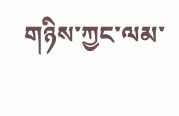གཉིས་ཀྱང་ལམ་